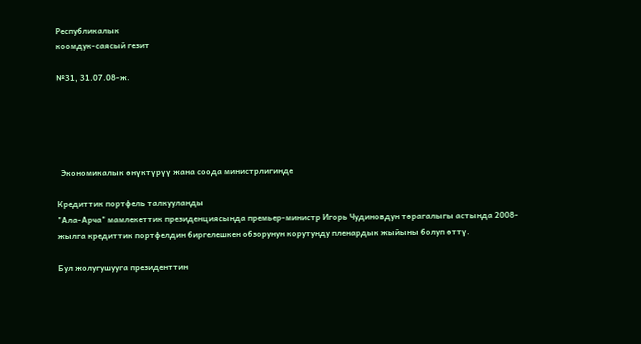Республикалык
коомдук-саясый гезит

№31, 31.07.08-ж.





  Экономикалык өнүктүрүү жана соода министрлигинде

Кредиттик портфель талкууланды
"Ала-Арча" мамлекеттик президенциясында премьер-министр Игорь Чудиновдун төрагалыгы астында 2008-жылга кредиттик портфелдин биргелешкен обзорунун корутунду пленардык жыйыны болуп өттү.

Бул жолугушууга президенттин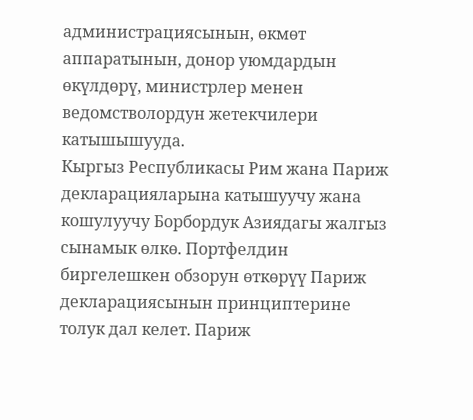администрациясынын, өкмөт аппаратынын, донор уюмдардын өкүлдөрү, министрлер менен ведомстволордун жетекчилери катышышууда.
Кыргыз Республикасы Рим жана Париж декларацияларына катышуучу жана кошулуучу Борбордук Азиядагы жалгыз сынамык өлкө. Портфелдин биргелешкен обзорун өткөрүү Париж декларациясынын принциптерине толук дал келет. Париж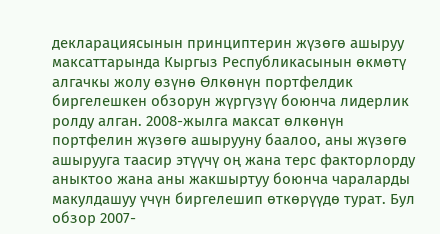декларациясынын принциптерин жүзөгө ашыруу максаттарында Кыргыз Республикасынын өкмөтү алгачкы жолу өзүнө Өлкөнүн портфелдик биргелешкен обзорун жүргүзүү боюнча лидерлик ролду алган. 2008-жылга максат өлкөнүн портфелин жүзөгө ашырууну баалоо, аны жүзөгө ашырууга таасир этүүчү оң жана терс факторлорду аныктоо жана аны жакшыртуу боюнча чараларды макулдашуу үчүн биргелешип өткөрүүдө турат. Бул обзор 2007-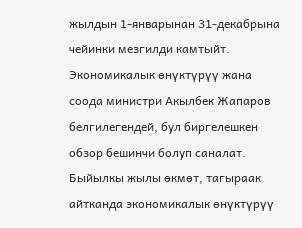жылдын 1-январынан 31-декабрына чейинки мезгилди камтыйт.
Экономикалык өнүктүрүү жана соода министри Акылбек Жапаров белгилегендей, бул биргелешкен обзор бешинчи болуп саналат. Быйылкы жылы өкмөт, тагыраак айтканда экономикалык өнүктүрүү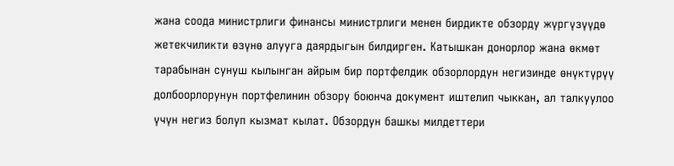жана соода министрлиги финансы министрлиги менен бирдикте обзорду жүргүзүүдө жетекчиликти өзүнө алууга даярдыгын билдирген. Катышкан донорлор жана өкмөт тарабынан сунуш кылынган айрым бир портфелдик обзорлордун негизинде өнүктүрүү долбоорлорунун портфелинин обзору боюнча документ иштелип чыккан, ал талкуулоо үчүн негиз болуп кызмат кылат. Обзордун башкы милдеттери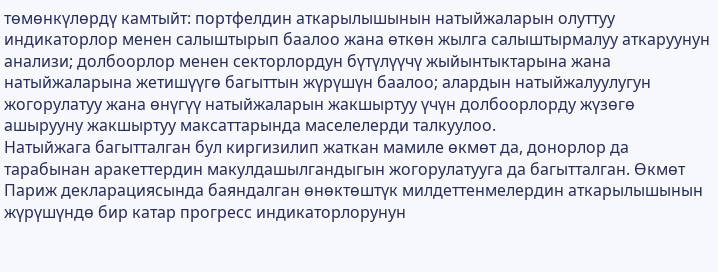төмөнкүлөрдү камтыйт: портфелдин аткарылышынын натыйжаларын олуттуу индикаторлор менен салыштырып баалоо жана өткөн жылга салыштырмалуу аткаруунун анализи; долбоорлор менен секторлордун бүтүлүүчү жыйынтыктарына жана натыйжаларына жетишүүгө багыттын жүрүшүн баалоо; алардын натыйжалуулугун жогорулатуу жана өнүгүү натыйжаларын жакшыртуу үчүн долбоорлорду жүзөгө ашырууну жакшыртуу максаттарында маселелерди талкуулоо.
Натыйжага багытталган бул киргизилип жаткан мамиле өкмөт да, донорлор да тарабынан аракеттердин макулдашылгандыгын жогорулатууга да багытталган. Өкмөт Париж декларациясында баяндалган өнөктөштүк милдеттенмелердин аткарылышынын жүрүшүндө бир катар прогресс индикаторлорунун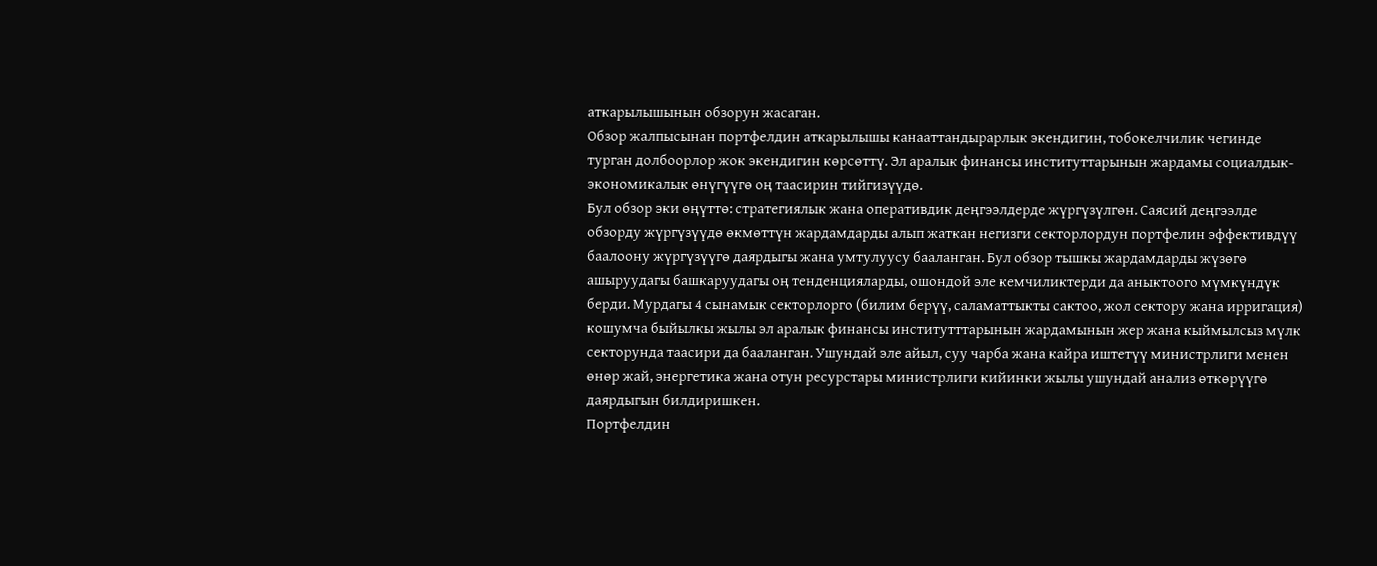аткарылышынын обзорун жасаган.
Обзор жалпысынан портфелдин аткарылышы канааттандырарлык экендигин, тобокелчилик чегинде турган долбоорлор жок экендигин көрсөттү. Эл аралык финансы институттарынын жардамы социалдык-экономикалык өнүгүүгө оң таасирин тийгизүүдө.
Бул обзор эки өңүттө: стратегиялык жана оперативдик деңгээлдерде жүргүзүлгөн. Саясий деңгээлде обзорду жүргүзүүдө өкмөттүн жардамдарды алып жаткан негизги секторлордун портфелин эффективдүү баалоону жүргүзүүгө даярдыгы жана умтулуусу бааланган. Бул обзор тышкы жардамдарды жүзөгө ашыруудагы башкаруудагы оң тенденцияларды, ошондой эле кемчиликтерди да аныктоого мүмкүндүк берди. Мурдагы 4 сынамык секторлорго (билим берүү, саламаттыкты сактоо, жол сектору жана ирригация) кошумча быйылкы жылы эл аралык финансы институтттарынын жардамынын жер жана кыймылсыз мүлк секторунда таасири да бааланган. Ушундай эле айыл, суу чарба жана кайра иштетүү министрлиги менен өнөр жай, энергетика жана отун ресурстары министрлиги кийинки жылы ушундай анализ өткөрүүгө даярдыгын билдиришкен.
Портфелдин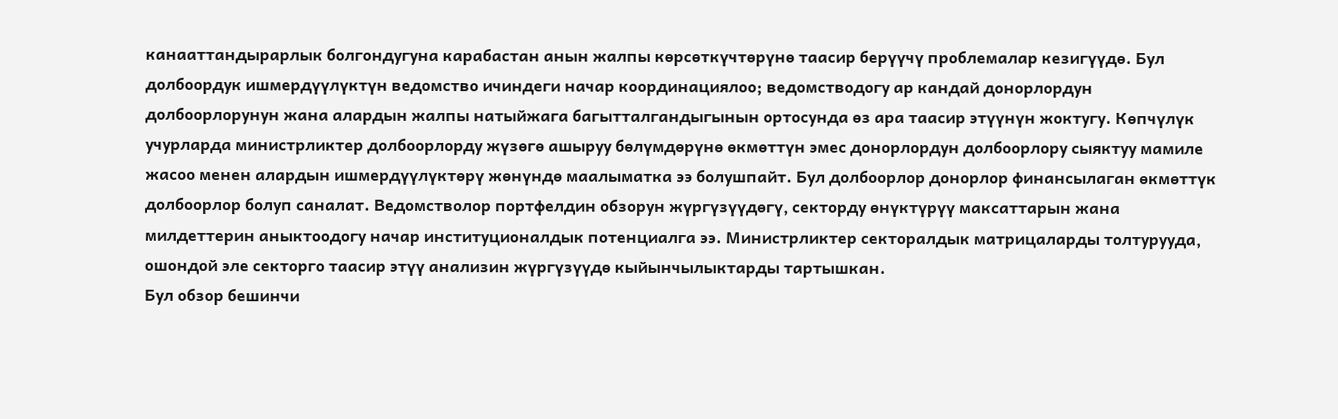канааттандырарлык болгондугуна карабастан анын жалпы көрсөткүчтөрүнө таасир берүүчү проблемалар кезигүүдө. Бул долбоордук ишмердүүлүктүн ведомство ичиндеги начар координациялоо; ведомстводогу ар кандай донорлордун долбоорлорунун жана алардын жалпы натыйжага багытталгандыгынын ортосунда өз ара таасир этүүнүн жоктугу. Көпчүлүк учурларда министрликтер долбоорлорду жүзөгө ашыруу бөлүмдөрүнө өкмөттүн эмес донорлордун долбоорлору сыяктуу мамиле жасоо менен алардын ишмердүүлүктөрү жөнүндө маалыматка ээ болушпайт. Бул долбоорлор донорлор финансылаган өкмөттүк долбоорлор болуп саналат. Ведомстволор портфелдин обзорун жүргүзүүдөгү, секторду өнүктүрүү максаттарын жана милдеттерин аныктоодогу начар институционалдык потенциалга ээ. Министрликтер секторалдык матрицаларды толтурууда, ошондой эле секторго таасир этүү анализин жүргүзүүдө кыйынчылыктарды тартышкан.
Бул обзор бешинчи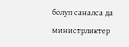болуп саналса да министрликтер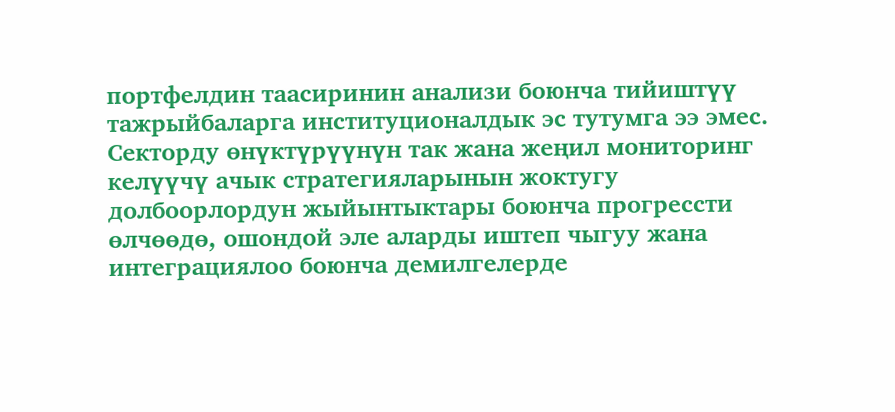портфелдин таасиринин анализи боюнча тийиштүү тажрыйбаларга институционалдык эс тутумга ээ эмес. Секторду өнүктүрүүнүн так жана жеңил мониторинг келүүчү ачык стратегияларынын жоктугу долбоорлордун жыйынтыктары боюнча прогрессти өлчөөдө, ошондой эле аларды иштеп чыгуу жана интеграциялоо боюнча демилгелерде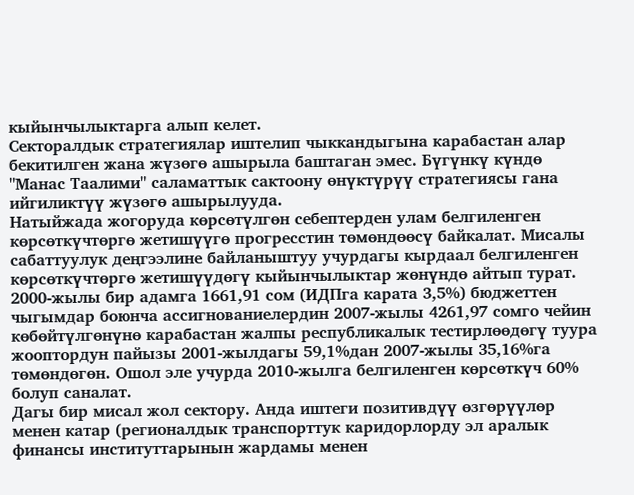кыйынчылыктарга алып келет.
Секторалдык стратегиялар иштелип чыккандыгына карабастан алар бекитилген жана жүзөгө ашырыла баштаган эмес. Бүгүнкү күндө "Манас Таалими" саламаттык сактоону өнүктүрүү стратегиясы гана ийгиликтүү жүзөгө ашырылууда.
Натыйжада жогоруда көрсөтүлгөн себептерден улам белгиленген көрсөткүчтөргө жетишүүгө прогресстин төмөндөөсү байкалат. Мисалы сабаттуулук деңгээлине байланыштуу учурдагы кырдаал белгиленген көрсөткүчтөргө жетишүүдөгү кыйынчылыктар жөнүндө айтып турат. 2000-жылы бир адамга 1661,91 сом (ИДПга карата 3,5%) бюджеттен чыгымдар боюнча ассигнованиелердин 2007-жылы 4261,97 сомго чейин көбөйтүлгөнүнө карабастан жалпы республикалык тестирлөөдөгү туура жооптордун пайызы 2001-жылдагы 59,1%дан 2007-жылы 35,16%га төмөндөгөн. Ошол эле учурда 2010-жылга белгиленген көрсөткүч 60% болуп саналат.
Дагы бир мисал жол сектору. Анда иштеги позитивдүү өзгөрүүлөр менен катар (регионалдык транспорттук каридорлорду эл аралык финансы институттарынын жардамы менен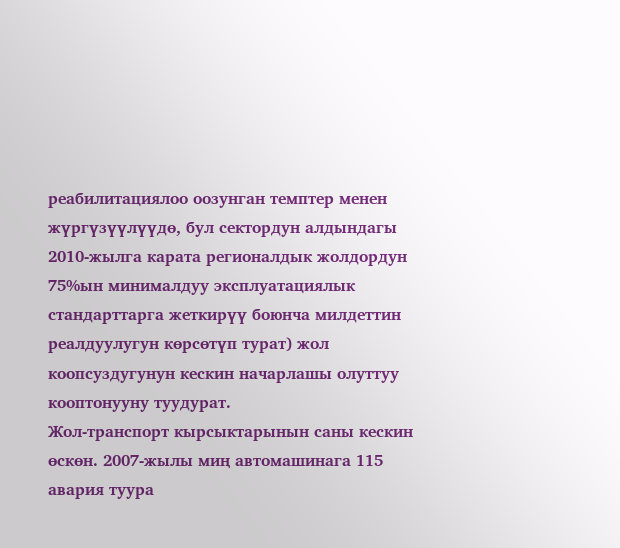реабилитациялоо оозунган темптер менен жүргүзүүлүүдө, бул сектордун алдындагы 2010-жылга карата регионалдык жолдордун 75%ын минималдуу эксплуатациялык стандарттарга жеткирүү боюнча милдеттин реалдуулугун көрсөтүп турат) жол коопсуздугунун кескин начарлашы олуттуу кооптонууну туудурат.
Жол-транспорт кырсыктарынын саны кескин өскөн. 2007-жылы миң автомашинага 115 авария туура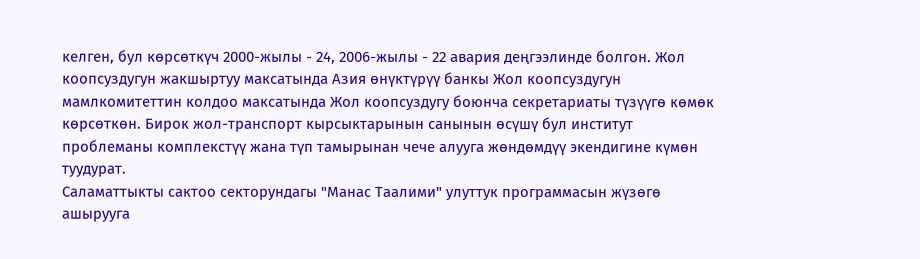келген, бул көрсөткүч 2000-жылы - 24, 2006-жылы - 22 авария деңгээлинде болгон. Жол коопсуздугун жакшыртуу максатында Азия өнүктүрүү банкы Жол коопсуздугун мамлкомитеттин колдоо максатында Жол коопсуздугу боюнча секретариаты түзүүгө көмөк көрсөткөн. Бирок жол-транспорт кырсыктарынын санынын өсүшү бул институт проблеманы комплекстүү жана түп тамырынан чече алууга жөндөмдүү экендигине күмөн туудурат.
Саламаттыкты сактоо секторундагы "Манас Таалими" улуттук программасын жүзөгө ашырууга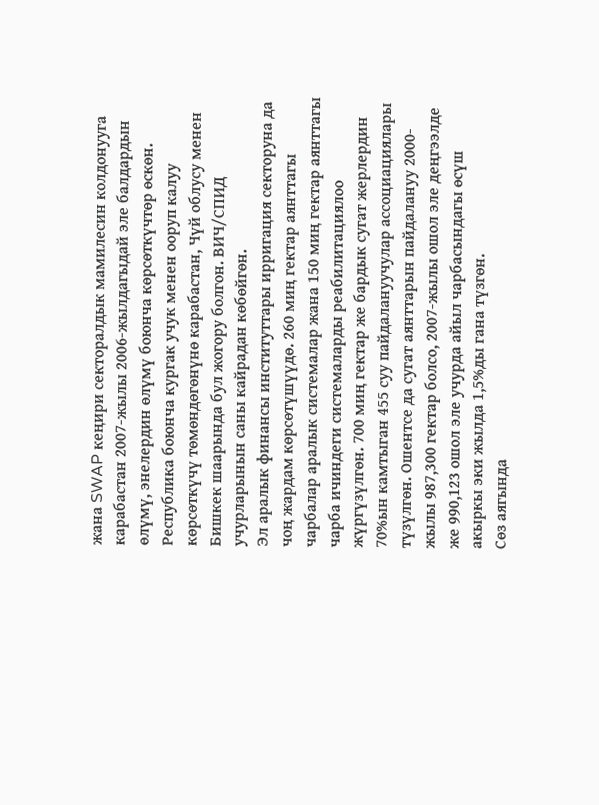жана SWAP кеңири секторалдык мамилесин колдонууга карабастан 2007-жылы 2006-жылдагыдай эле балдардын өлүмү, энелердин өлүмү боюнча көрсөткүчтөр өскөн. Республика боюнча кургак учук менен ооруп калуу көрсөткүчү төмөндөгөнүнө карабастан, Чүй облусу менен Бишкек шаарында бул жогору болгон. ВИЧ/СПИД учурларынын саны кайрадан көбөйгөн.
Эл аралык финансы институттары ирригация секторуна да чоң жардам көрсөтүшүүдө. 260 миң гектар аянттагы чарбалар аралык системалар жана 150 миң гектар аянттагы чарба ичиндеги системаларды реабилитациялоо жүргүзүлгөн. 700 миң гектар же бардык сугат жерлердин 70%ын камтыган 455 суу пайдалануучулар ассоциациялары түзүлгөн. Ошентсе да сугат аянттарын пайдалануу 2000-жылы 987,300 гектар болсо, 2007-жылы ошол эле деңгээлде же 990,123 ошол эле учурда айыл чарбасындагы өсүш акыркы эки жылда 1,5%ды гана түзгөн.
Сөз аягында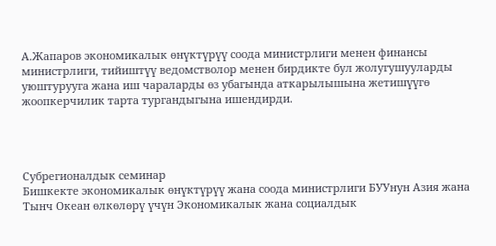А.Жапаров экономикалык өнүктүрүү соода министрлиги менен финансы министрлиги, тийиштүү ведомстволор менен бирдикте бул жолугушууларды уюштурууга жана иш чараларды өз убагында аткарылышына жетишүүгө жоопкерчилик тарта тургандыгына ишендирди.




Субрегионалдык семинар
Бишкекте экономикалык өнүктүрүү жана соода министрлиги БУУнун Азия жана Тынч Океан өлкөлөрү үчүн Экономикалык жана социалдык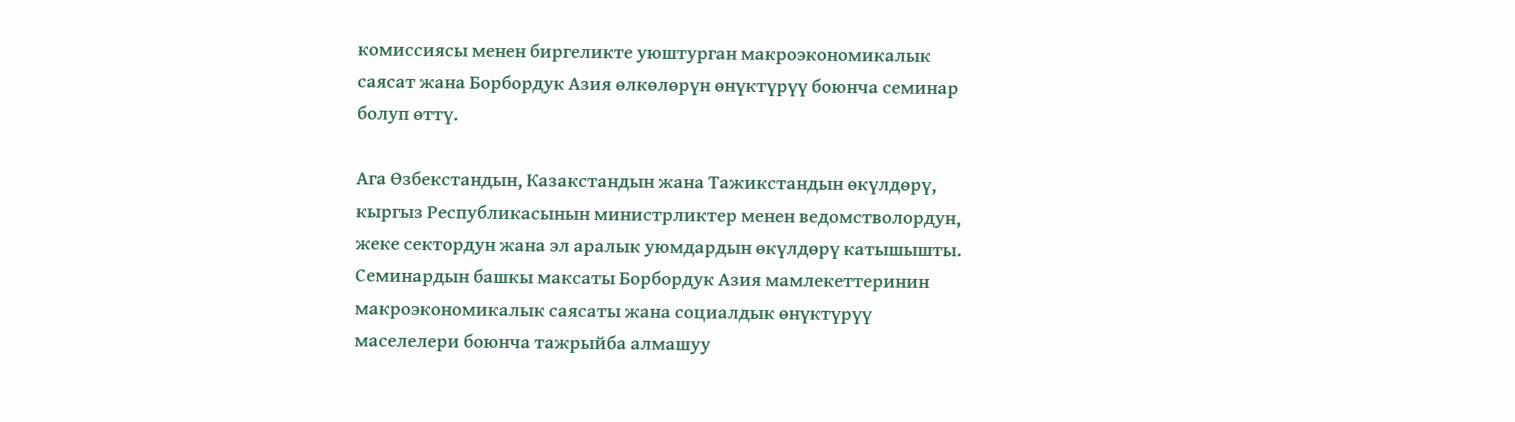комиссиясы менен биргеликте уюштурган макроэкономикалык саясат жана Борбордук Азия өлкөлөрүн өнүктүрүү боюнча семинар болуп өттү.

Ага Өзбекстандын, Казакстандын жана Тажикстандын өкүлдөрү, кыргыз Республикасынын министрликтер менен ведомстволордун, жеке сектордун жана эл аралык уюмдардын өкүлдөрү катышышты. Семинардын башкы максаты Борбордук Азия мамлекеттеринин макроэкономикалык саясаты жана социалдык өнүктүрүү маселелери боюнча тажрыйба алмашуу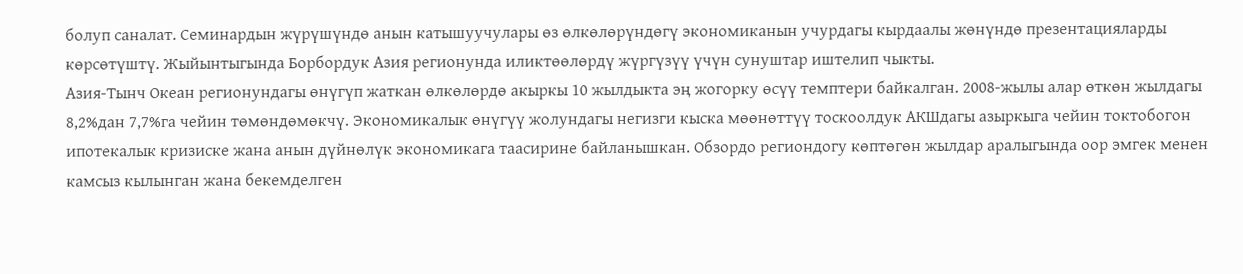болуп саналат. Семинардын жүрүшүндө анын катышуучулары өз өлкөлөрүндөгү экономиканын учурдагы кырдаалы жөнүндө презентацияларды көрсөтүштү. Жыйынтыгында Борбордук Азия регионунда иликтөөлөрдү жүргүзүү үчүн сунуштар иштелип чыкты.
Азия-Тынч Океан регионундагы өнүгүп жаткан өлкөлөрдө акыркы 10 жылдыкта эң жогорку өсүү темптери байкалган. 2008-жылы алар өткөн жылдагы 8,2%дан 7,7%га чейин төмөндөмөкчү. Экономикалык өнүгүү жолундагы негизги кыска мөөнөттүү тоскоолдук АКШдагы азыркыга чейин токтобогон ипотекалык кризиске жана анын дүйнөлүк экономикага таасирине байланышкан. Обзордо региондогу көптөгөн жылдар аралыгында оор эмгек менен камсыз кылынган жана бекемделген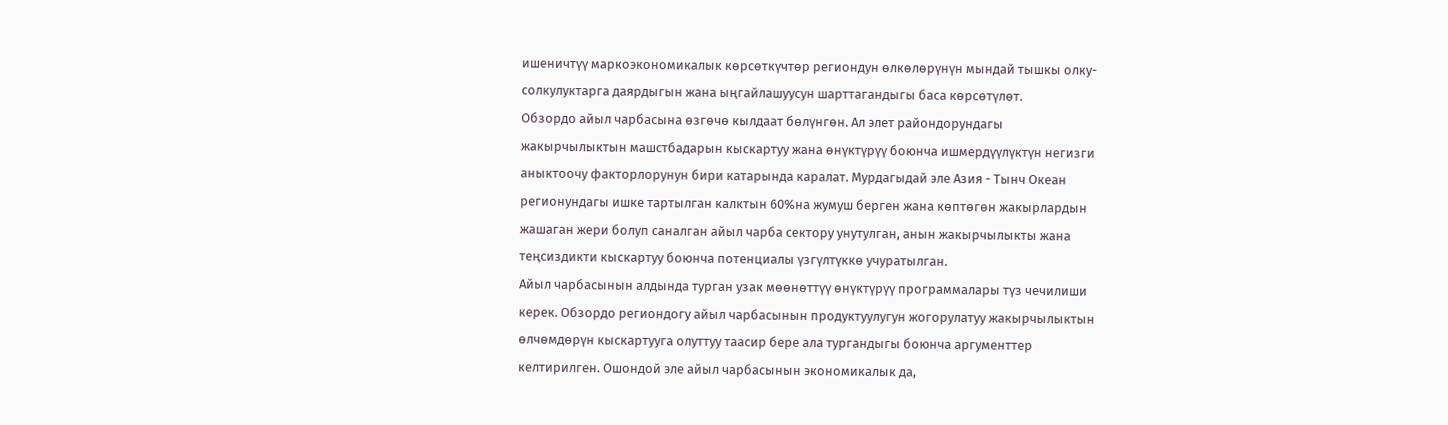ишеничтүү маркоэкономикалык көрсөткүчтөр региондун өлкөлөрүнүн мындай тышкы олку-солкулуктарга даярдыгын жана ыңгайлашуусун шарттагандыгы баса көрсөтүлөт.
Обзордо айыл чарбасына өзгөчө кылдаат бөлүнгөн. Ал элет райондорундагы жакырчылыктын машстбадарын кыскартуу жана өнүктүрүү боюнча ишмердүүлүктүн негизги аныктоочу факторлорунун бири катарында каралат. Мурдагыдай эле Азия - Тынч Океан регионундагы ишке тартылган калктын 60%на жумуш берген жана көптөгөн жакырлардын жашаган жери болуп саналган айыл чарба сектору унутулган, анын жакырчылыкты жана теңсиздикти кыскартуу боюнча потенциалы үзгүлтүккө учуратылган.
Айыл чарбасынын алдында турган узак мөөнөттүү өнүктүрүү программалары түз чечилиши керек. Обзордо региондогу айыл чарбасынын продуктуулугун жогорулатуу жакырчылыктын өлчөмдөрүн кыскартууга олуттуу таасир бере ала тургандыгы боюнча аргументтер келтирилген. Ошондой эле айыл чарбасынын экономикалык да,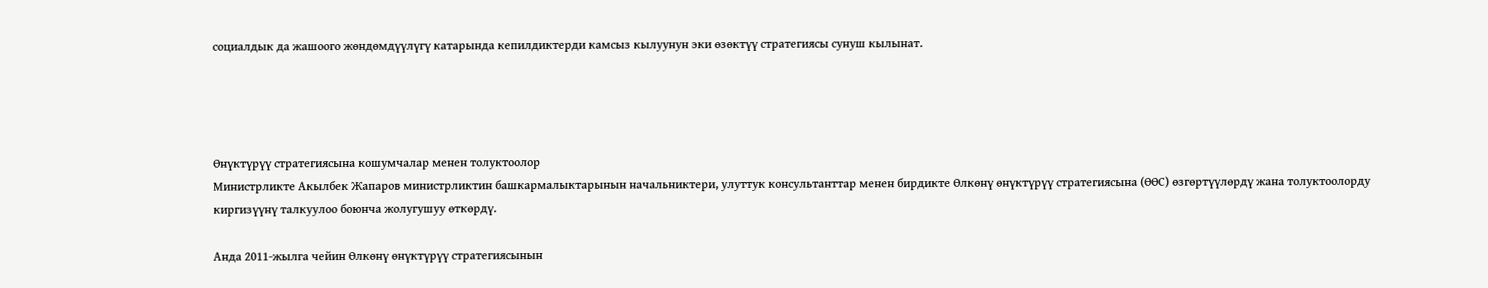социалдык да жашоого жөндөмдүүлүгү катарында кепилдиктерди камсыз кылуунун эки өзөктүү стратегиясы сунуш кылынат.




Өнүктүрүү стратегиясына кошумчалар менен толуктоолор
Министрликте Акылбек Жапаров министрликтин башкармалыктарынын начальниктери, улуттук консультанттар менен бирдикте Өлкөнү өнүктүрүү стратегиясына (ӨӨС) өзгөртүүлөрдү жана толуктоолорду киргизүүнү талкуулоо боюнча жолугушуу өткөрдү.

Анда 2011-жылга чейин Өлкөнү өнүктүрүү стратегиясынын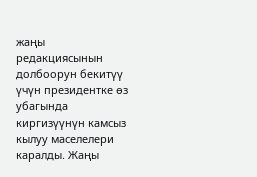жаңы редакциясынын долбоорун бекитүү үчүн президентке өз убагында киргизүүнүн камсыз кылуу маселелери каралды. Жаңы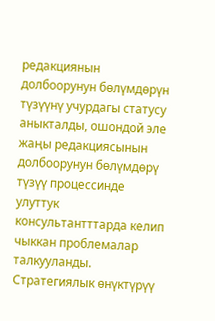редакциянын долбоорунун бөлүмдөрүн түзүүнү учурдагы статусу аныкталды, ошондой эле жаңы редакциясынын долбоорунун бөлүмдөрү түзүү процессинде улуттук консультантттарда келип чыккан проблемалар талкууланды.
Стратегиялык өнүктүрүү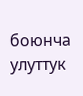боюнча улуттук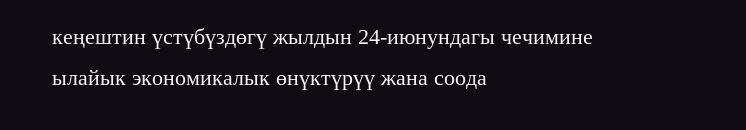кеңештин үстүбүздөгү жылдын 24-июнундагы чечимине ылайык экономикалык өнүктүрүү жана соода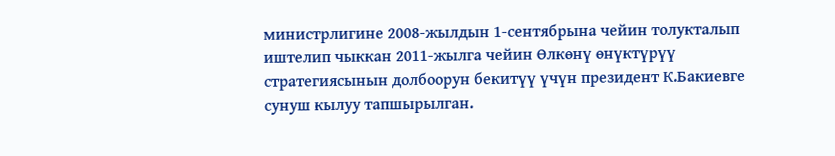министрлигине 2008-жылдын 1-сентябрына чейин толукталып иштелип чыккан 2011-жылга чейин Өлкөнү өнүктүрүү стратегиясынын долбоорун бекитүү үчүн президент К.Бакиевге сунуш кылуу тапшырылган.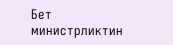Бет министрликтин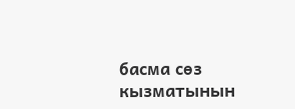басма сөз кызматынын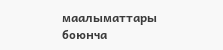маалыматтары боюнча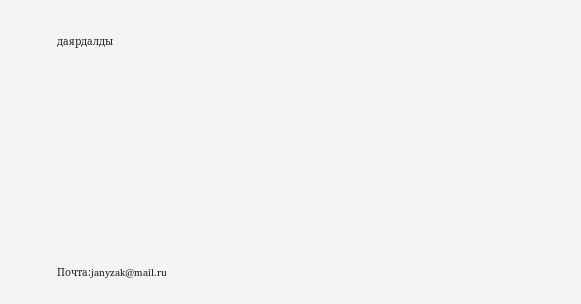даярдалды










Почта:janyzak@mail.ru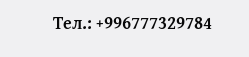Тел.: +996777329784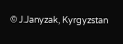© J.Janyzak, Kyrgyzstan